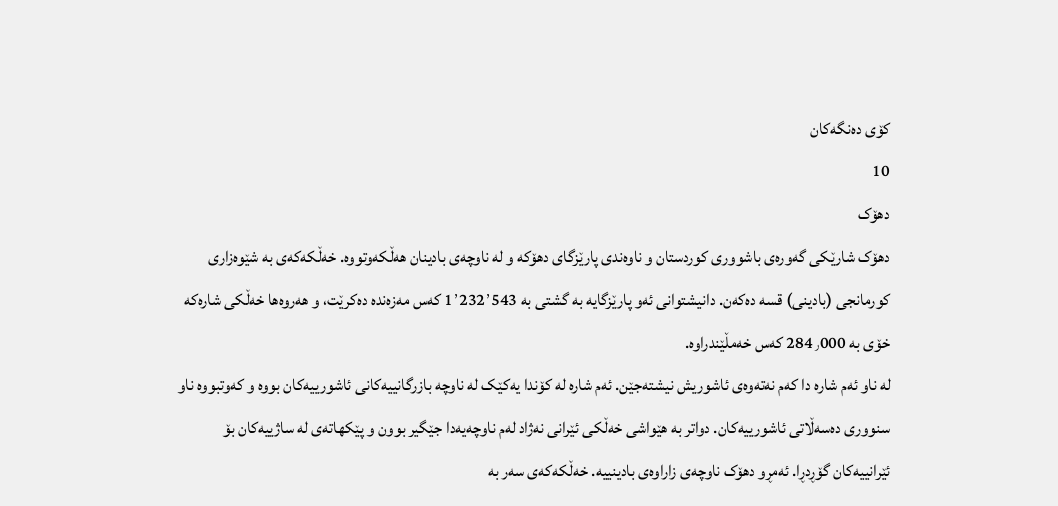کۆی دەنگەکان
10
دھۆک
دھۆک شارێکی گەورەی باشووری کوردستان و ناوەندی پارێزگای دھۆکە و لە ناوچەی بادینان ھەڵکەوتووە. خەڵکەکەی بە شێوەزاری کورمانجی (بادینی) قسە دەکەن. دانیشتوانی ئەو پارێزگایە بە گشتی بە 1٬232٬543 کەس مەزەندە دەکرێت، و ھەروەھا خەڵکی شارەکە خۆی بە 284٫000 کەس خەمڵێندراوە.
لە ناو ئەم شارە دا کەم نەتەوەی ئاشوریش نیشتەجێن. ئەم شارە لە کۆندا یەکێک لە ناوچە بازرگانییەکانی ئاشورییەکان بووە و کەوتبووە ناو سنووری دەسەڵاتی ئاشورییەکان. دواتر بە ھێواشی خەڵکی ئێرانی نەژاد لەم ناوچەیەدا جێگیر بوون و پێکھاتەی لە ساژییەکان بۆ ئێرانییەکان گۆڕدڕا. ئەمڕو دھۆک ناوچەی زاراوەی بادینییە. خەڵکەکەی سەر بە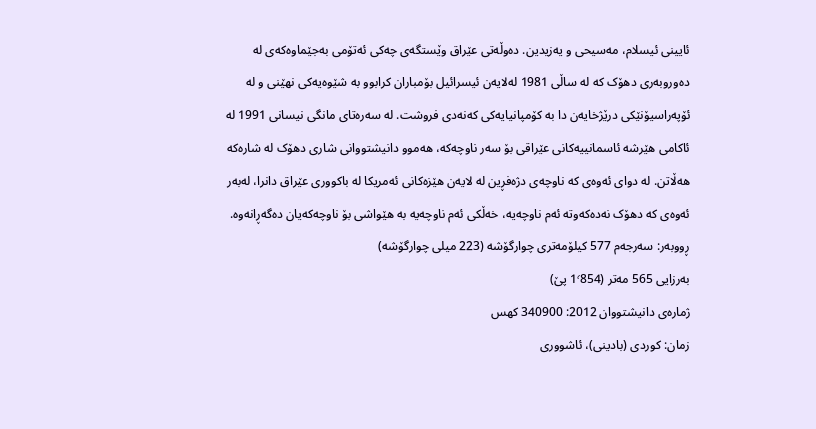ئایینی ئیسلام، مەسیحی و یەزیدین. دەوڵەتی عێراق وێستگەی چەکی ئەتۆمی بەجێماوەکەی لە دەوروبەری دھۆک کە لە ساڵی 1981 لەلایەن ئیسرائیل بۆمباران کرابوو بە شێوەیەکی نھێنی و لە ئۆپەراسیۆنێکی درێژخایەن دا بە کۆمپانیایەکی کەنەدی فروشت. لە سەرەتای مانگی نیسانی 1991 لە ئاکامی ھێرشە ئاسمانییەکانی عێراقی بۆ سەر ناوچەکە، ھەموو دانیشتووانی شاری دھۆک لە شارەکە ھەڵاتن. لە دوای ئەوەی کە ناوچەی دژەفڕین لە لایەن ھێزەکانی ئەمریکا لە باکووری عێراق دانرا، لەبەر ئەوەی کە دھۆک نەدەکەوتە ئەم ناوچەیە، خەڵکی ئەم ناوچەیە بە ھێواشی بۆ ناوچەکەیان دەگەڕانەوە.
ڕووبەر: سەرجەم 577 کیلۆمەتری چوارگۆشە (223 میلی چوارگۆشە)
بەرزایی 565 مەتر (1٬854 پێ)
ژمارەی دانیشتووان 2012: 340900 كهس
زمان: کوردی (بادینی)، ئاشووری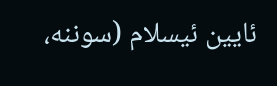ئایین ئیسلام (سوننە،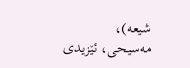شیعە)، مەسیحی، ئێزیدی